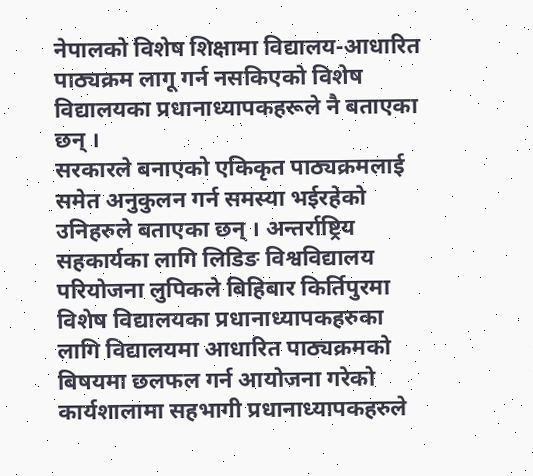नेपालको विशेष शिक्षामा विद्यालय-आधारित पाठ्यक्रम लागू गर्न नसकिएको विशेष विद्यालयका प्रधानाध्यापकहरूले नै बताएका छन् ।
सरकारले बनाएको एकिकृत पाठ्यक्रमलाई समेत अनुकुलन गर्न समस्या भईरहेको उनिहरुले बताएका छन् । अन्तर्राष्ट्रिय सहकार्यका लागि लिडिङ विश्वविद्यालय परियोजना लुपिकले बिहिबार किर्तिपुरमा विशेष विद्यालयका प्रधानाध्यापकहरुका लागि विद्यालयमा आधारित पाठ्यक्रमको बिषयमा छलफल गर्न आयोजना गरेको कार्यशालामा सहभागी प्रधानाध्यापकहरुले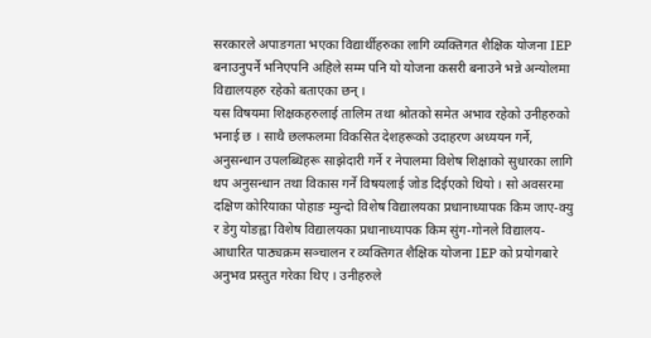सरकारले अपाङगता भएका विद्यार्थीहरुका लागि व्यक्तिगत शैक्षिक योजना IEP बनाउनुपर्ने भनिएपनि अहिले सम्म पनि यो योजना कसरी बनाउने भन्ने अन्योलमा विद्यालयहरु रहेको बताएका छन् ।
यस विषयमा शिक्षकहरुलाई तालिम तथा श्रोतको समेत अभाव रहेको उनीहरुको भनाई छ । साथै छलफलमा विकसित देशहरूको उदाहरण अध्ययन गर्ने, अनुसन्धान उपलब्धिहरू साझेदारी गर्ने र नेपालमा विशेष शिक्षाको सुधारका लागि थप अनुसन्धान तथा विकास गर्ने विषयलाई जोड दिईएको थियो । सो अवसरमा दक्षिण कोरियाका पोहाङ म्युन्दो विशेष विद्यालयका प्रधानाध्यापक किम जाए-क्यु र डेगु योङह्वा विशेष विद्यालयका प्रधानाध्यापक किम सुंग-गोनले विद्यालय-आधारित पाठ्यक्रम सञ्चालन र व्यक्तिगत शैक्षिक योजना IEP को प्रयोगबारे अनुभव प्रस्तुत गरेका थिए । उनीहरुले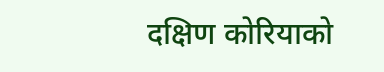दक्षिण कोरियाको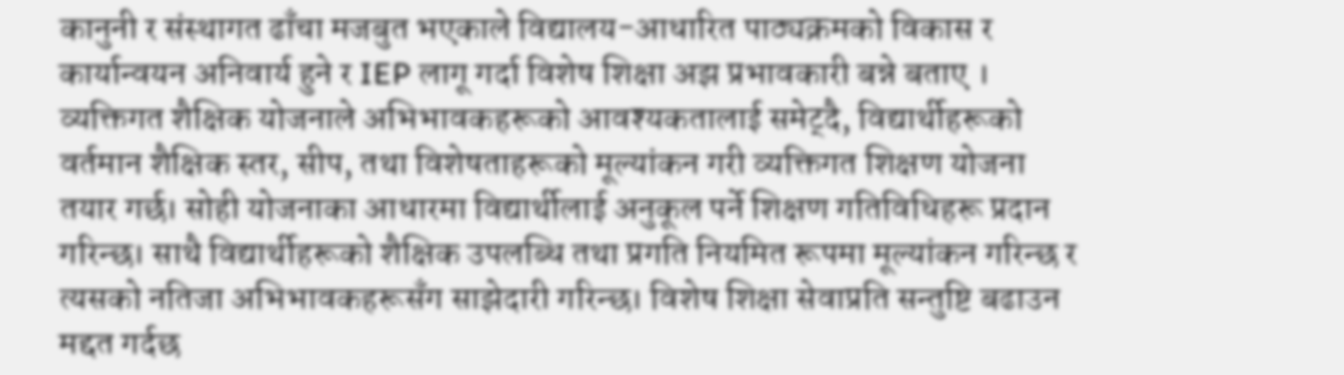कानुनी र संस्थागत ढाँचा मजबुत भएकाले विद्यालय-आधारित पाठ्यक्रमको विकास र कार्यान्वयन अनिवार्य हुने र IEP लागू गर्दा विशेष शिक्षा अझ प्रभावकारी बन्ने बताए ।
व्यक्तिगत शैक्षिक योजनाले अभिभावकहरूको आवश्यकतालाई समेट्दै, विद्यार्थीहरूको वर्तमान शैक्षिक स्तर, सीप, तथा विशेषताहरूको मूल्यांकन गरी व्यक्तिगत शिक्षण योजना तयार गर्छ। सोही योजनाका आधारमा विद्यार्थीलाई अनुकूल पर्ने शिक्षण गतिविधिहरू प्रदान गरिन्छ। साथै विद्यार्थीहरूको शैक्षिक उपलब्धि तथा प्रगति नियमित रूपमा मूल्यांकन गरिन्छ र त्यसको नतिजा अभिभावकहरूसँग साझेदारी गरिन्छ। विशेष शिक्षा सेवाप्रति सन्तुष्टि बढाउन मद्दत गर्दछ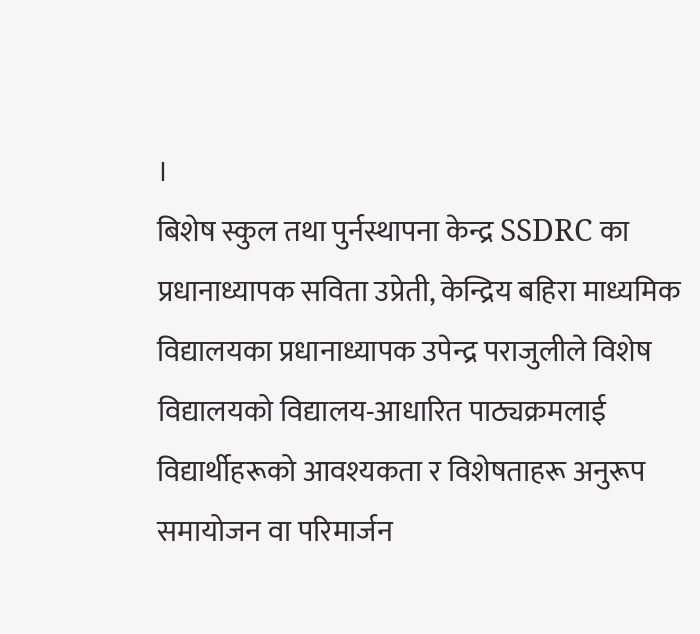।
बिशेष स्कुल तथा पुर्नस्थापना केन्द्र SSDRC का प्रधानाध्यापक सविता उप्रेती, केन्द्रिय बहिरा माध्यमिक विद्यालयका प्रधानाध्यापक उपेन्द्र पराजुलीले विशेष विद्यालयको विद्यालय-आधारित पाठ्यक्रमलाई विद्यार्थीहरूको आवश्यकता र विशेषताहरू अनुरूप समायोजन वा परिमार्जन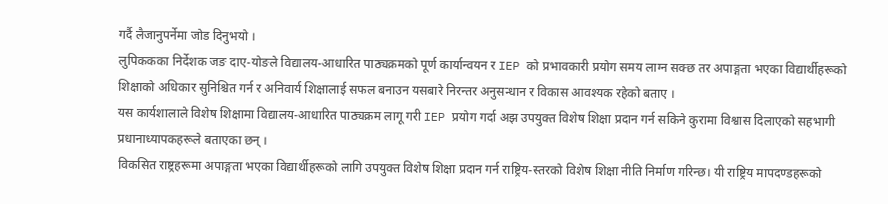गर्दै लैजानुपर्नेमा जोड दिनुभयो ।
लुपिककका निर्देशक जङ दाए-योङले विद्यालय-आधारित पाठ्यक्रमको पूर्ण कार्यान्वयन र IEP को प्रभावकारी प्रयोग समय लाग्न सक्छ तर अपाङ्गता भएका विद्यार्थीहरूको शिक्षाको अधिकार सुनिश्चित गर्न र अनिवार्य शिक्षालाई सफल बनाउन यसबारे निरन्तर अनुसन्धान र विकास आवश्यक रहेको बताए ।
यस कार्यशालाले विशेष शिक्षामा विद्यालय-आधारित पाठ्यक्रम लागू गरी IEP प्रयोग गर्दा अझ उपयुक्त विशेष शिक्षा प्रदान गर्न सकिने कुरामा विश्वास दिलाएको सहभागी प्रधानाध्यापकहरूले बताएका छन् ।
विकसित राष्ट्रहरूमा अपाङ्गता भएका विद्यार्थीहरूको लागि उपयुक्त विशेष शिक्षा प्रदान गर्न राष्ट्रिय-स्तरको विशेष शिक्षा नीति निर्माण गरिन्छ। यी राष्ट्रिय मापदण्डहरूको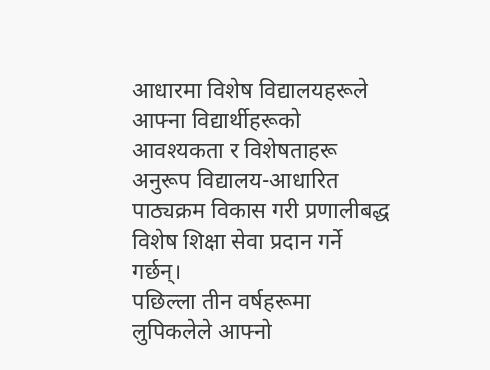आधारमा विशेष विद्यालयहरूले आफ्ना विद्यार्थीहरूको आवश्यकता र विशेषताहरू अनुरूप विद्यालय-आधारित पाठ्यक्रम विकास गरी प्रणालीबद्ध विशेष शिक्षा सेवा प्रदान गर्ने गर्छन्।
पछिल्ला तीन वर्षहरूमा लुपिकलेले आफ्नो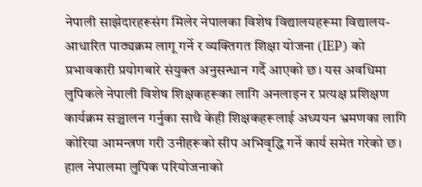नेपाली साझेदारहरूसंग मिलेर नेपालका विशेष विद्यालयहरूमा विद्यालय-आधारित पाठ्यक्रम लागू गर्ने र व्यक्तिगत शिक्षा योजना (IEP) को प्रभावकारी प्रयोगबारे संयुक्त अनुसन्धान गर्दै आएको छ। यस अवधिमा लुपिकले नेपाली विशेष शिक्षकहरूका लागि अनलाइन र प्रत्यक्ष प्रशिक्षण कार्यक्रम सञ्चालन गर्नुका साथै केही शिक्षकहरूलाई अध्ययन भ्रमणका लागि कोरिया आमन्त्रण गरी उनीहरूको सीप अभिवृद्धि गर्ने कार्य समेत गरेको छ। हाल नेपालमा लुपिक परियोजनाको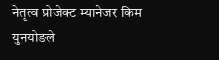नेतृत्व प्रोजेक्ट म्यानेजर किम युनयोङले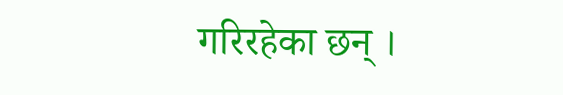गरिरहेका छन् ।